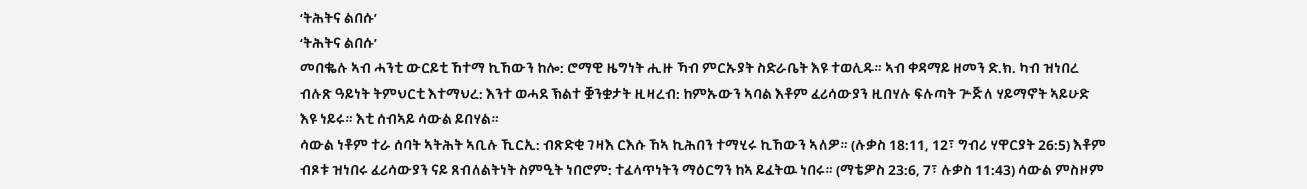‘ትሕትና ልበሱ’
‘ትሕትና ልበሱ’
መበቈሉ ኣብ ሓንቲ ውርይቲ ኸተማ ኪኸውን ከሎ: ሮማዊ ዜግነት ሒዙ ኻብ ምርኡያት ስድራቤት እዩ ተወሊዱ። ኣብ ቀዳማይ ዘመን ድ.ክ. ካብ ዝነበረ ብሉጽ ዓይነት ትምህርቲ እተማህረ: እንተ ወሓደ ኽልተ ቛንቋታት ዚዛረብ: ከምኡውን ኣባል እቶም ፈሪሳውያን ዚበሃሉ ፍሉጣት ጕጅለ ሃይማኖት ኣይሁድ እዩ ነይሩ። እቲ ሰብኣይ ሳውል ይበሃል።
ሳውል ነቶም ተራ ሰባት ኣትሕት ኣቢሉ ኺርኢ: ብጽድቂ ገዛእ ርእሱ ኸኣ ኪሕበን ተማሂሩ ኪኸውን ኣለዎ። (ሉቃስ 18:11, 12፣ ግብሪ ሃዋርያት 26:5) እቶም ብጾቱ ዝነበሩ ፈሪሳውያን ናይ ጸብለልትነት ስምዒት ነበሮም: ተፈላጥነትን ማዕርግን ከኣ ይፈትዉ ነበሩ። (ማቴዎስ 23:6, 7፣ ሉቃስ 11:43) ሳውል ምስዞም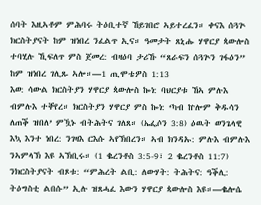ሰባት እዚኣቶም ምሕባሩ ትዕቢተኛ ኸይገበሮ ኣይተረፈን። ቀናእ ሰጓጕ ክርስትያናት ከም ዝነበረ ንፈልጥ ኢና። ዓመታት ጸኒሑ ሃዋርያ ጳውሎስ ተባሂሉ ኺፍለጥ ምስ ጀመረ: ብዛዕባ ታሪኹ “ጸራፍን ሰጓጕን ገፋዕን” ከም ዝነበረ ገሊጹ ኣሎ።—1 ጢሞቴዎስ 1:13
እወ: ሳውል ክርስትያን ሃዋርያ ጳውሎስ ኰነ: ባህርያቱ ኸኣ ምሉእ ብምሉእ ተቐየረ። ክርስትያን ሃዋርያ ምስ ኰነ: ‘ካብ ኵሎም ቅዱሳን ለጠቕ ዝበለ’ ምዃኑ ብትሕትና ገለጸ። (ኤፌሶን 3:8) ዕዉት ወንጌላዊ እኳ እንተ ነበረ: ንገዛእ ርእሱ ኣየኽበረን። ኣብ ክንዳኡ: ምሉእ ብምሉእ ንኣምላኽ እዩ ኣኽቢሩ። (1 ቈረንቶስ 3:5-9፣ 2 ቈረንቶስ 11:7) ንክርስትያናት ብጾቱ: “ምሕረት ልቢ: ለውሃት: ትሕትና: ዓቕሊ: ትዕግስቲ ልበሱ” ኢሉ ዝጸሓፈ እውን ሃዋርያ ጳውሎስ እዩ።—ቈሎሴ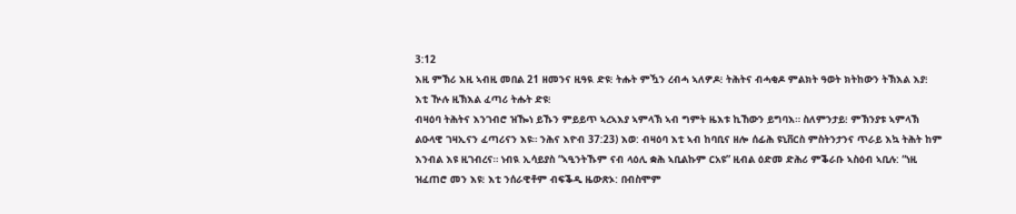3:12
እዚ ምኽሪ እዚ ኣብዚ መበል 21 ዘመንና ዚዓዪ ድዩ፧ ትሑት ምዃን ረብሓ ኣለዎዶ፧ ትሕትና ብሓቂዶ ምልክት ዓወት ክትከውን ትኽእል እያ፧
እቲ ዅሉ ዚኽእል ፈጣሪ ትሑት ድዩ፧
ብዛዕባ ትሕትና እንገብሮ ዝዀነ ይኹን ምይይጥ ኣረኣእያ ኣምላኽ ኣብ ግምት ዜእቱ ኪኸውን ይግባእ። ስለምንታይ፧ ምኽንያቱ ኣምላኽ ልዑላዊ ገዛኢናን ፈጣሪናን እዩ። ንሕና እዮብ 37:23) እወ: ብዛዕባ እቲ ኣብ ከባቢና ዘሎ ሰፊሕ ዩኒቨርስ ምስትንታንና ጥራይ እኳ ትሕት ከም እንብል እዩ ዚገብረና። ነብዪ ኢሳይያስ “ኣዒንትኹም ናብ ላዕሊ ቋሕ ኣቢልኩም ርአዩ” ዚብል ዕድመ ድሕሪ ምቕራቡ ኣስዕብ ኣቢሉ: “ነዚ ዝፈጠሮ መን እዩ፧ እቲ ንሰራዊቶም ብፍቕዲ ዜውጽኦ: በብስሞም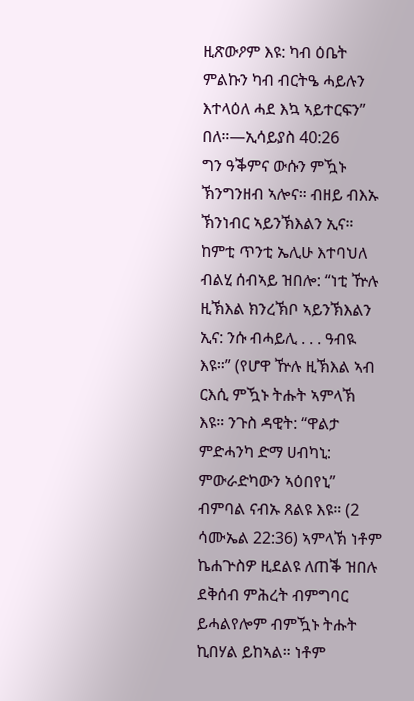ዚጽውዖም እዩ: ካብ ዕቤት ምልኩን ካብ ብርትዔ ሓይሉን እተላዕለ ሓደ እኳ ኣይተርፍን” በለ።—ኢሳይያስ 40:26
ግን ዓቕምና ውሱን ምዃኑ ኽንግንዘብ ኣሎና። ብዘይ ብእኡ ኽንነብር ኣይንኽእልን ኢና። ከምቲ ጥንቲ ኤሊሁ እተባህለ ብልሂ ሰብኣይ ዝበሎ: “ነቲ ዅሉ ዚኽእል ክንረኽቦ ኣይንኽእልን ኢና: ንሱ ብሓይሊ . . . ዓብዪ እዩ።” (የሆዋ ዅሉ ዚኽእል ኣብ ርእሲ ምዃኑ ትሑት ኣምላኽ እዩ። ንጉስ ዳዊት: “ዋልታ ምድሓንካ ድማ ሀብካኒ: ምውራድካውን ኣዕበየኒ” ብምባል ናብኡ ጸልዩ እዩ። (2 ሳሙኤል 22:36) ኣምላኽ ነቶም ኬሐጕስዎ ዚደልዩ ለጠቕ ዝበሉ ደቅሰብ ምሕረት ብምግባር ይሓልየሎም ብምዃኑ ትሑት ኪበሃል ይከኣል። ነቶም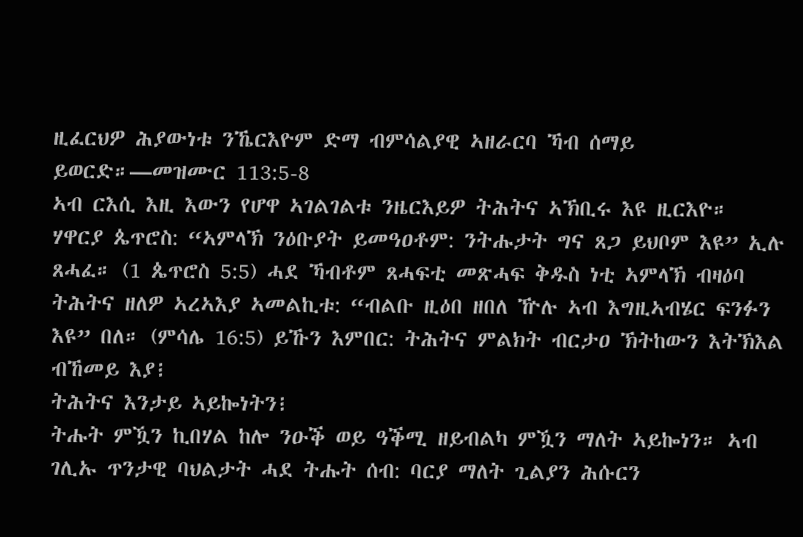ዚፈርህዎ ሕያውነቱ ንኼርእዮም ድማ ብምሳልያዊ ኣዘራርባ ኻብ ሰማይ ይወርድ።—መዝሙር 113:5-8
ኣብ ርእሲ እዚ እውን የሆዋ ኣገልገልቱ ንዜርእይዎ ትሕትና ኣኽቢሩ እዩ ዚርእዮ። ሃዋርያ ጴጥሮስ: “ኣምላኽ ንዕቡያት ይመዓዐቶም: ንትሑታት ግና ጸጋ ይህቦም እዩ” ኢሉ ጸሓፈ። (1 ጴጥሮስ 5:5) ሓደ ኻብቶም ጸሓፍቲ መጽሓፍ ቅዱስ ነቲ ኣምላኽ ብዛዕባ ትሕትና ዘለዎ ኣረኣእያ ኣመልኪቱ: “ብልቡ ዚዕበ ዘበለ ዅሉ ኣብ እግዚኣብሄር ፍንፉን እዩ” በለ። (ምሳሌ 16:5) ይኹን እምበር: ትሕትና ምልክት ብርታዐ ኽትከውን እትኽእል ብኸመይ እያ፧
ትሕትና እንታይ ኣይኰነትን፧
ትሑት ምዃን ኪበሃል ከሎ ንዑቕ ወይ ዓቕሚ ዘይብልካ ምዃን ማለት ኣይኰነን። ኣብ ገሊኡ ጥንታዊ ባህልታት ሓደ ትሑት ሰብ: ባርያ ማለት ጊልያን ሕሱርን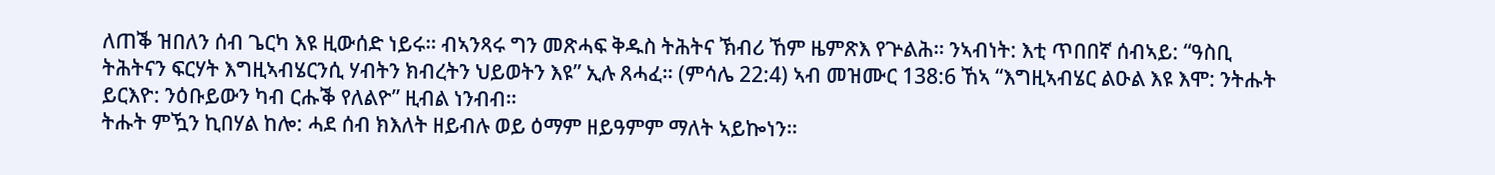ለጠቕ ዝበለን ሰብ ጌርካ እዩ ዚውሰድ ነይሩ። ብኣንጻሩ ግን መጽሓፍ ቅዱስ ትሕትና ኽብሪ ኸም ዜምጽእ የጕልሕ። ንኣብነት: እቲ ጥበበኛ ሰብኣይ: “ዓስቢ ትሕትናን ፍርሃት እግዚኣብሄርንሲ ሃብትን ክብረትን ህይወትን እዩ” ኢሉ ጸሓፈ። (ምሳሌ 22:4) ኣብ መዝሙር 138:6 ኸኣ “እግዚኣብሄር ልዑል እዩ እሞ: ንትሑት ይርእዮ: ንዕቡይውን ካብ ርሑቕ የለልዮ” ዚብል ነንብብ።
ትሑት ምዃን ኪበሃል ከሎ: ሓደ ሰብ ክእለት ዘይብሉ ወይ ዕማም ዘይዓምም ማለት ኣይኰነን።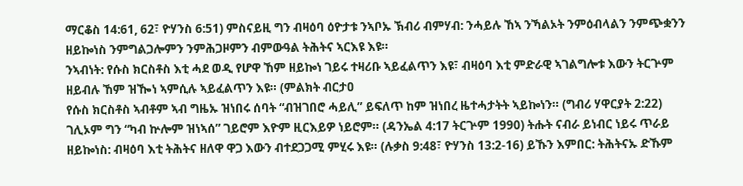ማርቆስ 14:61, 62፣ ዮሃንስ 6:51) ምስናይዚ ግን ብዛዕባ ዕዮታቱ ንኣቦኡ ኽብሪ ብምሃብ: ንሓይሉ ኸኣ ንኻልኦት ንምዕብላልን ንምጭቋንን ዘይኰነስ ንምግልጋሎምን ንምሕጋዞምን ብምውዓል ትሕትና ኣርእዩ እዩ።
ንኣብነት: የሱስ ክርስቶስ እቲ ሓደ ወዲ የሆዋ ኸም ዘይኰነ ገይሩ ተዛሪቡ ኣይፈልጥን እዩ፣ ብዛዕባ እቲ ምድራዊ ኣገልግሎቱ እውን ትርጕም ዘይብሉ ኸም ዝዀነ ኣምሲሉ ኣይፈልጥን እዩ። (ምልክት ብርታዐ
የሱስ ክርስቶስ ኣብቶም ኣብ ግዜኡ ዝነበሩ ሰባት “ብዝገበሮ ሓይሊ” ይፍለጥ ከም ዝነበረ ዜተሓታትት ኣይኰነን። (ግብሪ ሃዋርያት 2:22) ገሊኦም ግን “ካብ ኵሎም ዝነኣሰ” ገይሮም እዮም ዚርእይዎ ነይሮም። (ዳንኤል 4:17 ትርጕም 1990) ትሑት ናብራ ይነብር ነይሩ ጥራይ ዘይኰነስ: ብዛዕባ እቲ ትሕትና ዘለዋ ዋጋ እውን ብተደጋጋሚ ምሂሩ እዩ። (ሉቃስ 9:48፣ ዮሃንስ 13:2-16) ይኹን እምበር: ትሕትናኡ ድኹም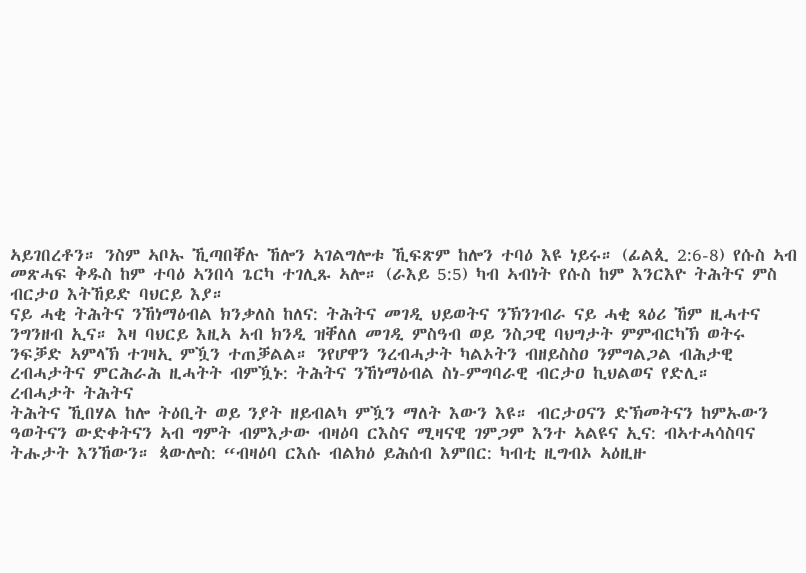ኣይገበረቶን። ንስም ኣቦኡ ኺጣበቐሉ ኸሎን ኣገልግሎቱ ኺፍጽም ከሎን ተባዕ እዩ ነይሩ። (ፊልጲ 2:6-8) የሱስ ኣብ መጽሓፍ ቅዱስ ከም ተባዕ ኣንበሳ ጌርካ ተገሊጹ ኣሎ። (ራእይ 5:5) ካብ ኣብነት የሱስ ከም እንርእዮ ትሕትና ምስ ብርታዐ እትኸይድ ባህርይ እያ።
ናይ ሓቂ ትሕትና ንኸነማዕብል ክንቃለስ ከለና: ትሕትና መገዲ ህይወትና ንኽንገብራ ናይ ሓቂ ጻዕሪ ኸም ዚሓተና ንግንዘብ ኢና። እዛ ባህርይ እዚኣ ኣብ ክንዲ ዝቐለለ መገዲ ምስዓብ ወይ ንስጋዊ ባህግታት ምምብርካኽ ወትሩ ንፍቓድ ኣምላኽ ተገዛኢ ምዃን ተጠቓልል። ንየሆዋን ንረብሓታት ካልኦትን ብዘይስስዐ ንምግልጋል ብሕታዊ ረብሓታትና ምርሕራሕ ዚሓትት ብምዃኑ: ትሕትና ንኸነማዕብል ስነ-ምግባራዊ ብርታዐ ኪህልወና የድሊ።
ረብሓታት ትሕትና
ትሕትና ኺበሃል ከሎ ትዕቢት ወይ ንያት ዘይብልካ ምዃን ማለት እውን እዩ። ብርታዐናን ድኽመትናን ከምኡውን ዓወትናን ውድቀትናን ኣብ ግምት ብምእታው ብዛዕባ ርእስና ሚዛናዊ ገምጋም እንተ ኣልዩና ኢና: ብኣተሓሳስባና ትሑታት እንኸውን። ጳውሎስ: “ብዛዕባ ርእሱ ብልክዕ ይሕሰብ እምበር: ካብቲ ዚግብኦ ኣዕዚዙ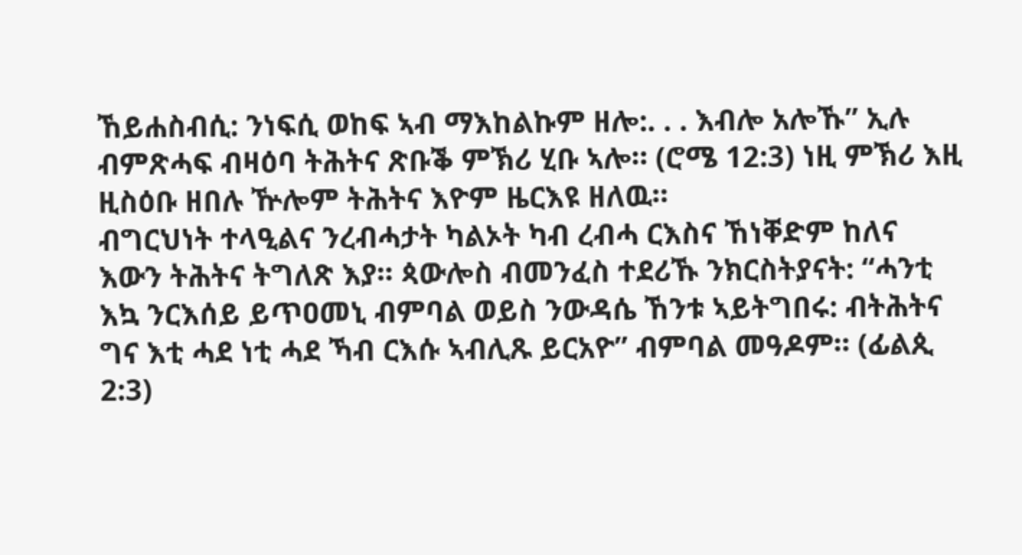ኸይሐስብሲ: ንነፍሲ ወከፍ ኣብ ማእከልኩም ዘሎ:. . . እብሎ አሎኹ” ኢሉ ብምጽሓፍ ብዛዕባ ትሕትና ጽቡቕ ምኽሪ ሂቡ ኣሎ። (ሮሜ 12:3) ነዚ ምኽሪ እዚ ዚስዕቡ ዘበሉ ዅሎም ትሕትና እዮም ዜርእዩ ዘለዉ።
ብግርህነት ተላዒልና ንረብሓታት ካልኦት ካብ ረብሓ ርእስና ኸነቐድም ከለና እውን ትሕትና ትግለጽ እያ። ጳውሎስ ብመንፈስ ተደሪኹ ንክርስትያናት: “ሓንቲ እኳ ንርእሰይ ይጥዐመኒ ብምባል ወይስ ንውዳሴ ኸንቱ ኣይትግበሩ: ብትሕትና ግና እቲ ሓደ ነቲ ሓደ ኻብ ርእሱ ኣብሊጹ ይርአዮ” ብምባል መዓዶም። (ፊልጲ 2:3)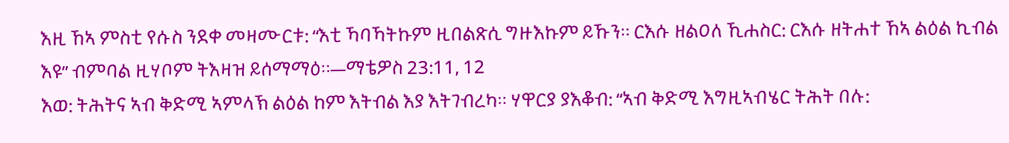እዚ ኸኣ ምስቲ የሱስ ንደቀ መዛሙርቱ: “እቲ ኻባኻትኩም ዚበልጽሲ ግዙእኩም ይኹን። ርእሱ ዘልዐለ ኺሐስር: ርእሱ ዘትሐተ ኸኣ ልዕል ኪብል እዩ” ብምባል ዚሃቦም ትእዛዝ ይሰማማዕ።—ማቴዎስ 23:11, 12
እወ: ትሕትና ኣብ ቅድሚ ኣምላኽ ልዕል ከም እትብል እያ እትገብረካ። ሃዋርያ ያእቆብ: “ኣብ ቅድሚ እግዚኣብሄር ትሕት በሉ: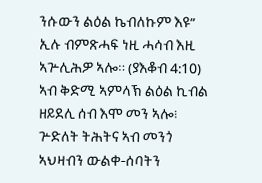ንሱውን ልዕል ኬብለኩም እዩ” ኢሉ ብምጽሓፍ ነዚ ሓሳብ እዚ ኣጕሊሕዎ ኣሎ። (ያእቆብ 4:10) ኣብ ቅድሚ ኣምላኽ ልዕል ኪብል ዘይደሊ ሰብ እሞ መን ኣሎ፧
ጕድለት ትሕትና ኣብ መንጎ ኣህዛብን ውልቀ-ሰባትን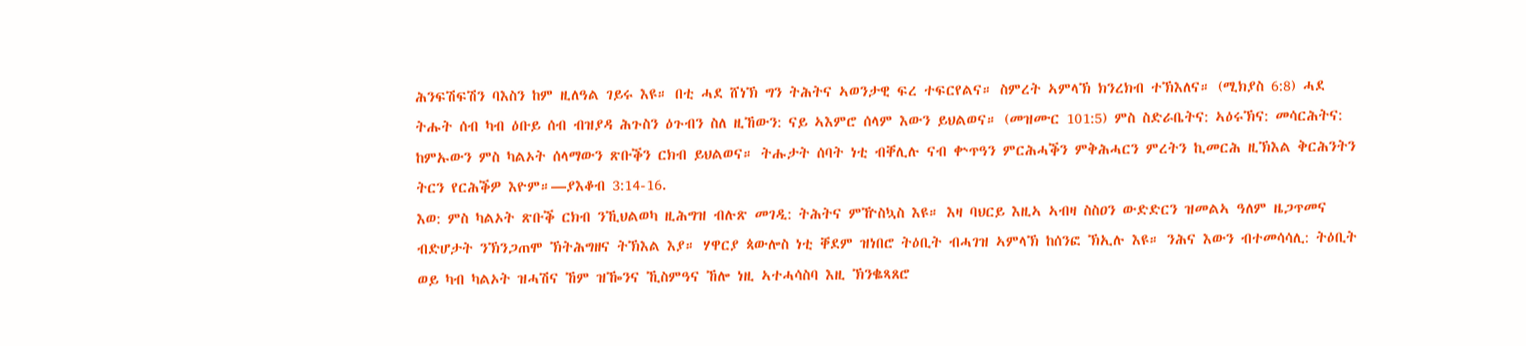ሕንፍሽፍሽን ባእስን ከም ዚለዓል ገይሩ እዩ። በቲ ሓደ ሸነኽ ግን ትሕትና ኣወንታዊ ፍረ ተፍርየልና። ስምረት ኣምላኽ ክንረክብ ተኽእለና። (ሚክያስ 6:8) ሓደ ትሑት ሰብ ካብ ዕቡይ ሰብ ብዝያዳ ሕጉስን ዕጉብን ስለ ዚኸውን: ናይ ኣእምሮ ሰላም እውን ይህልወና። (መዝሙር 101:5) ምስ ስድራቤትና: ኣዕሩኽና: መሳርሕትና: ከምኡውን ምስ ካልኦት ሰላማውን ጽቡቕን ርክብ ይህልወና። ትሑታት ሰባት ነቲ ብቐሊሉ ናብ ቍጥዓን ምርሕሓቕን ምቅሕሓርን ምረትን ኪመርሕ ዚኽእል ቅርሕንትን ትርን የርሕቕዎ እዮም።—ያእቆብ 3:14-16.
እወ: ምስ ካልኦት ጽቡቕ ርክብ ንኺህልወካ ዚሕግዝ ብሉጽ መገዲ: ትሕትና ምዅስኳስ እዩ። እዛ ባህርይ እዚኣ ኣብዛ ስስዐን ውድድርን ዝመልኣ ዓለም ዜጋጥመና ብድሆታት ንኽንጋጠሞ ኽትሕግዘና ትኽእል እያ። ሃዋርያ ጳውሎስ ነቲ ቐደም ዝነበሮ ትዕቢት ብሓገዝ ኣምላኽ ከሰንፎ ኽኢሉ እዩ። ንሕና እውን ብተመሳሳሊ: ትዕቢት ወይ ካብ ካልኦት ዝሓሽና ኸም ዝዀንና ኺስምዓና ኸሎ ነዚ ኣተሓሳስባ እዚ ኽንቈጻጸሮ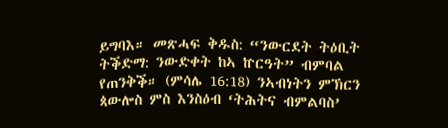ይግባእ። መጽሓፍ ቅዱስ: “ንውርደት ትዕቢት ትቕድማ: ንውድቀት ከኣ ኵርዓት” ብምባል የጠንቅቕ። (ምሳሌ 16:18) ንኣብነትን ምኽርን ጳውሎስ ምስ እንስዕብ ‘ትሕትና ብምልባስ’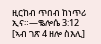ዚርከብ ጥበብ ከነጥሪ ኢና።—ቈሎሴ 3:12
[ኣብ ገጽ 4 ዘሎ ስእሊ]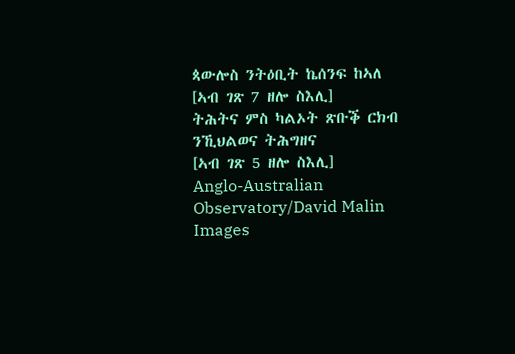ጳውሎስ ንትዕቢት ኬሰንፍ ከኣለ
[ኣብ ገጽ 7 ዘሎ ስእሊ]
ትሕትና ምስ ካልኦት ጽቡቕ ርክብ ንኺህልወና ትሕግዘና
[ኣብ ገጽ 5 ዘሎ ስእሊ]
Anglo-Australian Observatory/David Malin Images